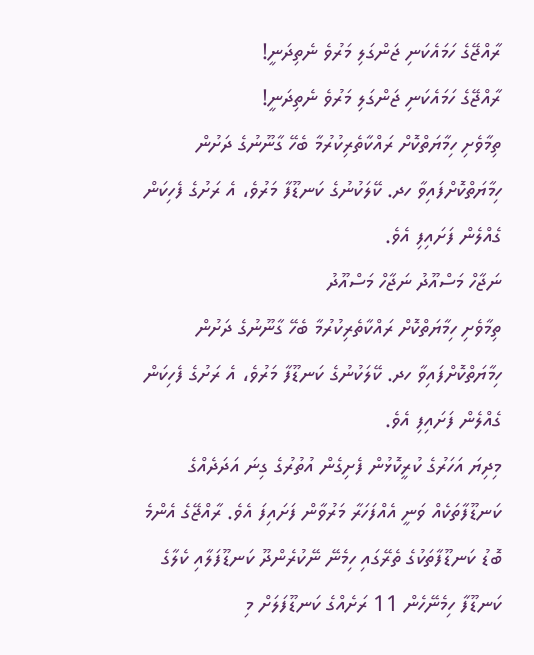ރާއްޖޭގެ ހަމައެކަނި ޖަންގަލި މަރުވެ ނެތިދަނީ!
ރާއްޖޭގެ ހަމައެކަނި ޖަންގަލި މަރުވެ ނެތިދަނީ!
ތިމާވެށި ހިމާޔަތްކޮށް ރައްކާތެރިކުރުމާ ބެހޭ ގާނޫނުގެ ދަށުން ހިމާޔަތްކޮށްފައިވާ ހދ. ކޭލަކުނުގެ ކަނޑޫފާ މަރުވެ، އެ ރަށުގެ ފެހިކަން ގެއްލެން ފަށައިފި އެވެ.
ނަޖާހް މަސްއޫދު ނަޖާހް މަސްއޫދު
ތިމާވެށި ހިމާޔަތްކޮށް ރައްކާތެރިކުރުމާ ބެހޭ ގާނޫނުގެ ދަށުން ހިމާޔަތްކޮށްފައިވާ ހދ. ކޭލަކުނުގެ ކަނޑޫފާ މަރުވެ، އެ ރަށުގެ ފެހިކަން ގެއްލެން ފަށައިފި އެވެ.
މިދިޔަ އަހަރުގެ ކުރީކޮޅުން ފެށިގެން އުތުރުގެ ގިނަ އަދަދެއްގެ ކަނޑޫފާތަކެއް ވަނީ އެއްފަހަރާ މަރުވާން ފަށައިފަ އެވެ. ރާއްޖޭގެ އެންމެ ބޮޑު ކަނޑޫފާތަކުގެ ތެރޭގައި ހިމެނޭ ނޭކުރެންދޫ ކަނޑޫފަލާއި ކެލާގެ ކަނޑޫފާ ހިމެނޭހެން 11 ރަށެއްގެ ކަނޑޫފަލަށް މި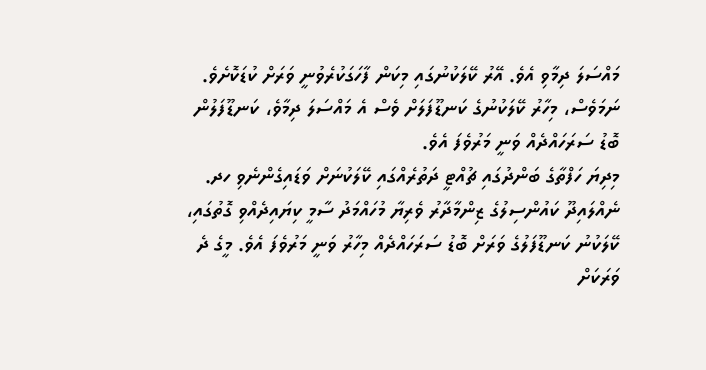މައްސަލަ ދިމާވި އެވެ. އޭރު ކޭލަކުނުގައި މިކަން ފާހަގަކުރެވުނީ ވަރަށް ކުޑަކޮށެވެ.
ނަމަވެސް، މިހާރު ކޭލަކުނުގެ ކަނޑޫފަލަށް ވެސް އެ މައްސަލަ ދިމާވެ، ކަނޑޫފަލުން ބޮޑު ސަރަހައްދެއް ވަނީ މަރުވެފަ އެވެ.
މިދިޔަ ހަފްތާގެ ބަންދުގައި ޗުއްޓީ ދަތުރެއްގައި ކޭލަކުނަށް ވަޑައިގެންނެވި ހދ. ނެއްލައިދޫ ކައުންސިލުގެ ޒިންމާދާރު ވެރިޔާ މުހައްމަދު ސާމީ ކިޔައިދެއްވި ގޮތުގައި، ކޭލަކުނު ކަނޑޫފަލުގެ ވަރަށް ބޮޑު ސަރަހައްދެއް މިހާރު ވަނީ މަރުވެފަ އެވެ. މީގެ ދެ ވަރަކަށް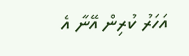އަހަރު ކުރިން އޭނާ އެ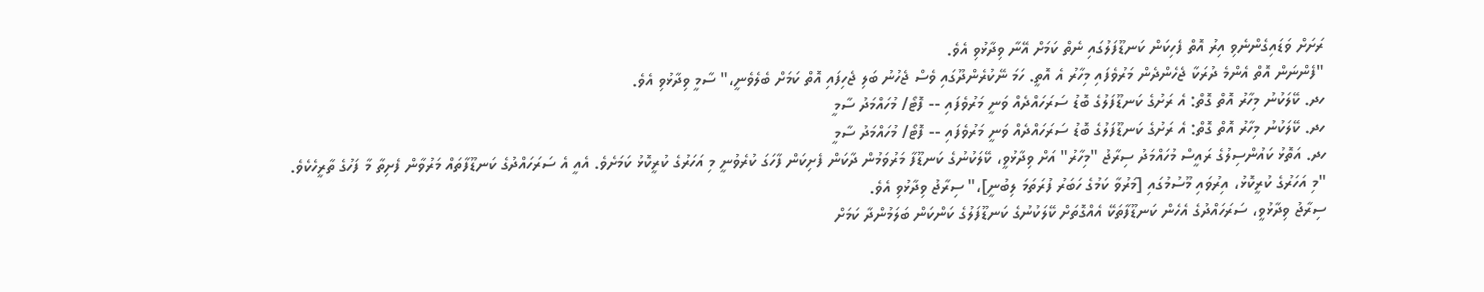ރަށަށް ވަޑައިގެންނެވި އިރު އޮތް ފެހިކަން ކަނޑޫފަލުގައި ނެތް ކަމަށް އޭނާ ވިދާޅުވި އެވެ.
"ފެންނަން އޮތް އެންމެ ދުރަކާ ޖެހެންދެން މަރުވެފައި މިހާރު އެ އޮތީ. ހަމަ ނޭކުރެންދޫގައި ވެސް ޖެހުނު ބަލި ޖެހިފައި އޮތް ކަމަށް ބެލެވެނީ،" ސާމީ ވިދާޅުވި އެވެ.
ހދ. ކޭލަކުނު މިހާރު އޮތް ގޮތް: އެ ރަށުގެ ކަނޑޫފަލުގެ ބޮޑު ސަރަހައްދެއް ވަނީ މަރުވެފައި -- ފޮޓޯ/ މުހައްމަދު ސާމީ
ހދ. ކޭލަކުނު މިހާރު އޮތް ގޮތް: އެ ރަށުގެ ކަނޑޫފަލުގެ ބޮޑު ސަރަހައްދެއް ވަނީ މަރުވެފައި -- ފޮޓޯ/ މުހައްމަދު ސާމީ
ހދ. އަތޮޅު ކައުންސިލުގެ ރައީސް މުހައްމަދު ސިރާޖު "މިހާރު" އަށް ވިދާޅުވީ، ކޭލަކުނުގެ ކަނޑޫފާ މަރުވަމުން ދާކަން ފެށިކަން ފާހަގަ ކުރެވުނީ މި އަހަރުގެ ކުރީކޮޅު ކަމަށެވެ. އެއީ އެ ސަރަހައްދުގެ ކަނޑޫފާތައް މަރުވާން ފެށިތާ މާ ފަހުގެ ތާރީހެކެވެ.
"މި އަހަރުގެ ކުރީކޮޅު، އިރުވައި މޫސުމުގައި [މަރުވާ ކަމުގެ ހަބަރު ފުރަތަމަ ލިބުނީ]،" ސިރާޖު ވިދާޅުވި އެވެ.
ސިރާޖު ވިދާޅުވީ، ސަރަހައްދުގެ އެހެން ކަނޑޫފާތަކޭ އެއްގޮތަށް ކޭލަކުނުގެ ކަނޑޫފަލުގެ ކަންކަން ބަލަމުންދާ ކަމަށް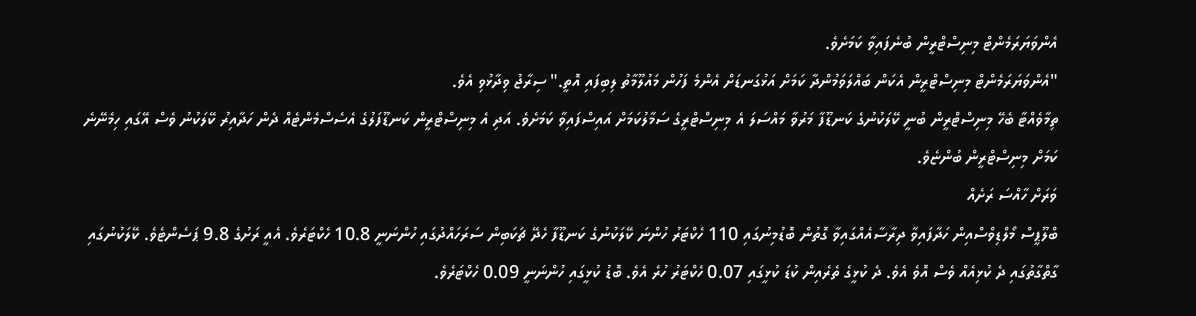އެންވަޔަރަމެންޓް މިނިސްޓްރީން ބުނެފައިވާ ކަމަށެވެ.
"އެންވަޔަރަމެންޓް މިނިސްޓްރީން އެކަން ބައްލަވަމުންދާ ކަމަށް އަޅުގަނޑަށް އެންމެ ފަހުން މައުލޫމާތު ލިބިފައި އޮތީ." ސިރާޖު ވިދާޅުވި އެވެ.
ތިމާވެއްޓާ ބެހޭ މިނިސްޓްރީން ބުނީ ކޭލަކުނުގެ ކަނޑޫފާ މަރުވާ މައްސަލަ އެ މިނިސްޓްރީގެ ސަމާލުކަމަށް އައިސްފައިވާ ކަމަށެވެ. އަދި އެ މިނިސްޓްރީން ކަނޑޫފަލުގެ އެސެސްމެންޓެއް ދެން ހަދާއިރު ކޭލަކުނު ވެސް އޭގައި ހިމެނޭނެ ކަމަށް މިނިސްޓްރީން ބުންޏެވެ.
ވަރަށް ހާއްސަ ރަށެއް
ބްލޫޕީސް މޯލްޑިވްސްއިން ހަދާފައިވާ ދިރާސާއެއްގައިވާ ގޮތުން ބޮޑުމިނުގައި 110 ހެކްޓަރު ހުންނަ ކޭލަކުނުގެ ކަނޑޫފާ ހެދޭ ޗަކަބިން ސަރަހައްދުގައި ހުންނަނީ 10.8 ހެކްޓަރެވެ. އެއީ ރަށުގެ 9.8 ޕަސެންޓެވެ. ކޭލަކުނުގައި ގާތްގާތުގައި ދެ ކުޅިއެއް ވެސް އޮވެ އެވެ. ދެ ކުޅީގެ ތެރެއިން ކުޑަ ކުޅީގައި 0.07 ހެކްޓަރު ހުރެ އެވެ. ބޮޑު ކުޅީގައި ހުންނަނީ 0.09 ހެކްޓަރެވެ.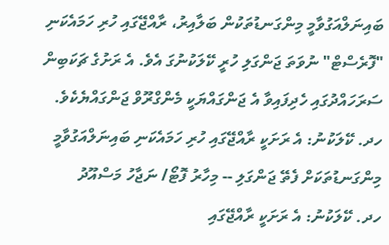ބައިނަލްއަގުވާމީ މިންގަނޑުތަކުން ބަލާއިރު، ރާއްޖޭގައި ހުރި ހަމައެކަނި "ފޮރެސްޓް" ނުވަތަ ޖަންގަލި ހުރީ ކޭލަކުނުގަ އެވެ. އެ ރަށުގެ ޗަކަބިން ސަރަހައްދުގައި ހެދިފައިވާ އެ ޖަންގައްޔަކީ މެންގްރޫވް ޖަންގައްޔެކެވެ.
ހދ. ކޭލަކުނު: އެ ރަށަކީ ރާއްޖޭގައި ހުރި ހަމައެކަނި ބައިނަލްއަގުވާމީ މިންގަނޑުތަކަށް ފެތޭ ޖަންގަލި -- މިހާރު ފޮޓޯ/ ނަޖާހު މަސްއޫދު
ހދ. ކޭލަކުނު: އެ ރަށަކީ ރާއްޖޭގައި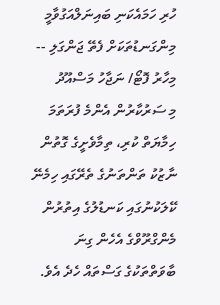ހުރި ހަމައެކަނި ބައިނަލްއަގުވާމީ މިންގަނޑުތަކަށް ފެތޭ ޖަންގަލި -- މިހާރު ފޮޓޯ/ ނަޖާހު މަސްއޫދު
މި ސަރުކާރުން އެންމެ ފުރަތަމަ ހިމާޔަތް ކުރި، ތިމާވެށީގެ ގޮތުން ނާޒުކު ތަންތަނުގެ ތެރޭގައި ހިމެނޭ ކޭލަކުނުގައި ކަނޑުލުގެ އިތުރުން މެންގްރޫވްގެ އެހެން ގިނަ ބާވަތްތަކުގެ ގަސްތައް ހެދެ އެވެ.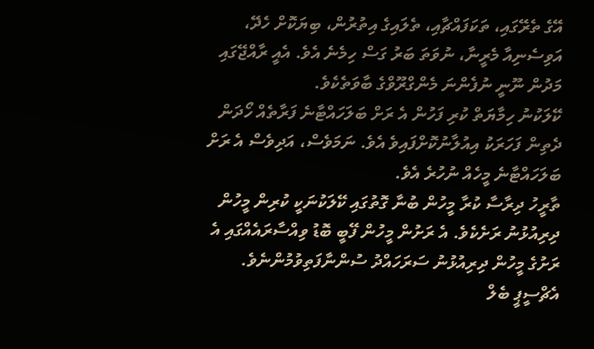އޭގެ ތެރޭގައި، ތަކަފައްޗާއި، ތެލައިގެ އިތުރުން، ބިޔަކޮށް ހެދޭ، އަވިސެނިއާ މެރީނާ، ނުވަތަ ބަރު ގަސް ހިމެނެ އެވެ. އެއީ ރާއްޖޭގައި މަދުން ނޫނީ ނުފެންނަ މެންގްރޫވްގެ ބާވަތެކެވެ.
ކޭލަކުނު ހިމާޔަތް ކުރި ފަހުން އެ ރަށް ބަލަހައްޓާނެ ފަރާތެއް ހޯދަން ދެތިން ފަހަރަކު އިއުލާނުކޮށްފައިވެ އެވެ. ނަމަވެސް، އަދިވެސް އެ ރަށް ބަލަހައްޓާނެ މީހެއް ނުހުރެ އެވެ.
ތާރީހު ދިރާސާ ކުރާ މީހުން ބުނާ ގޮތުގައި ކޭލަކުނަކީ ކުރިން މީހުން ދިރިއުޅުނު ރަށެކެވެ. އެ ރަށުން މީހުން ފޭބީ ބޮޑު ވިއްސާރައެއްގައި އެ ރަށުގެ މީހުން ދިރިއުޅުނު ސަރަހައްދު ސުންނާފަތިވުމުންނެވެ. އެޗްސީޕީ ބެލް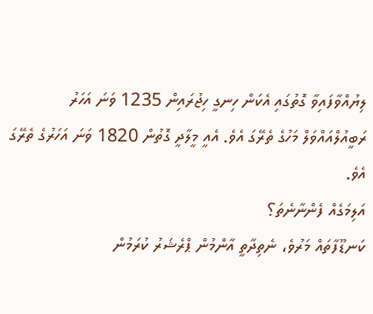ލިޔުއްވާފައިވާ ގޮތުގައި އެކަން ހިނގީ ހިޖުރައިން 1235 ވަނަ އަހަރު ރަބީއުލްއައްވަލް މަހުގެ ތެރޭގަ އެވެ. އެއީ މީލާދީ ގޮތުން 1820 ވަނަ އަހަރުގެ ތެރޭގަ އެވެ.
އަލިމަގެއް ފެންނާނެތަ؟
ކަނޑޫފާތައް މަރުވެ، ނެތިދާތީ އާންމުން ޕްރެޝަރު ކުރަމުން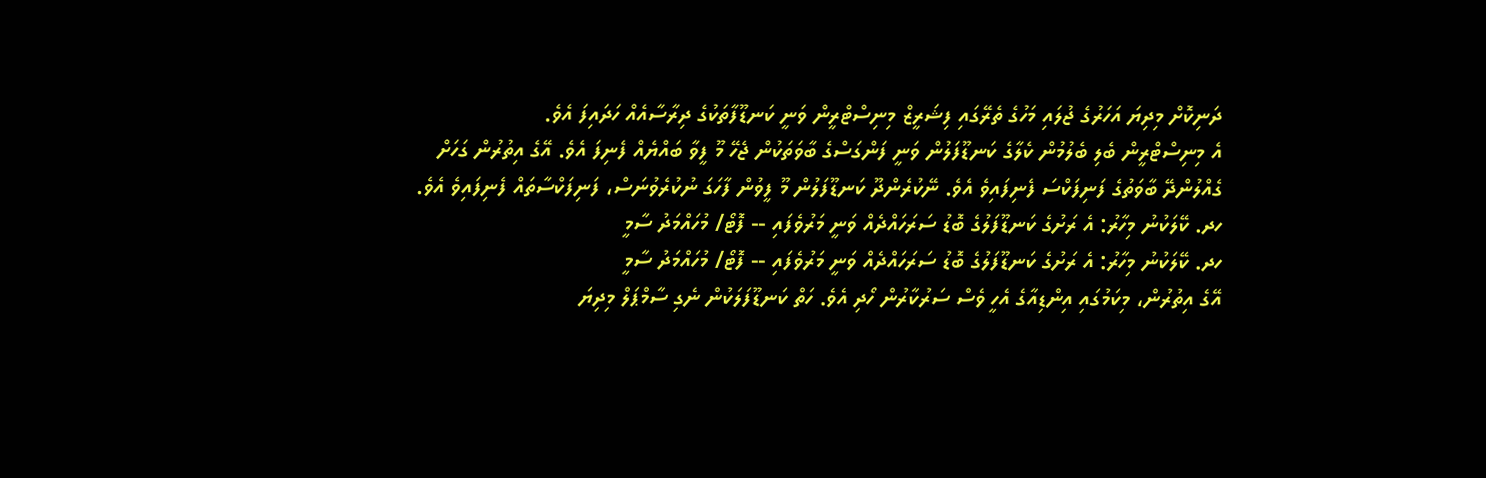ދަނިކޮށް މިދިޔަ އަހަރުގެ ޖުލައި މަހުގެ ތެރޭގައި ފިޝަރީޒް މިނިސްޓްރީން ވަނީ ކަނޑޫފާތަކުގެ ދިރާސާއެއް ހަދައިފަ އެވެ.
އެ މިނިސްޓްރީން ބެލި ބެލުމުން ކެލާގެ ކަނޑޫފަލުން ވަނީ ފަންގަސްގެ ބާވަތަކުން ޖެހޭ މޫ ފީވާ ބައްޔެއް ފެނިފަ އެވެ. އޭގެ އިތުރުން ގަހަށް ގެއްލުންދޭ ބާވަތުގެ ފަނިފަކްސަ ފެނިފައިވެ އެވެ. ނޭކުރެންދޫ ކަނޑޫފަލުން މޫ ފީވުން ފާހަގަ ނުކުރެވުނަސް، ފަނިފަކްސާތައް ފެނިފައިވެ އެވެ.
ހދ. ކޭލަކުނު މިހާރު: އެ ރަށުގެ ކަނޑޫފަލުގެ ބޮޑު ސަރަހައްދެއް ވަނީ މަރުވެފައި -- ފޮޓޯ/ މުހައްމަދު ސާމީ
ހދ. ކޭލަކުނު މިހާރު: އެ ރަށުގެ ކަނޑޫފަލުގެ ބޮޑު ސަރަހައްދެއް ވަނީ މަރުވެފައި -- ފޮޓޯ/ މުހައްމަދު ސާމީ
އޭގެ އިތުރުން، މިކަމުގައި އިންޑިއާގެ އެހީ ވެސް ސަރުކާރުން ހޯދި އެވެ. ހަތް ކަނޑޫފަލަކުން ނެގި ސާމްޕަލް މިދިޔަ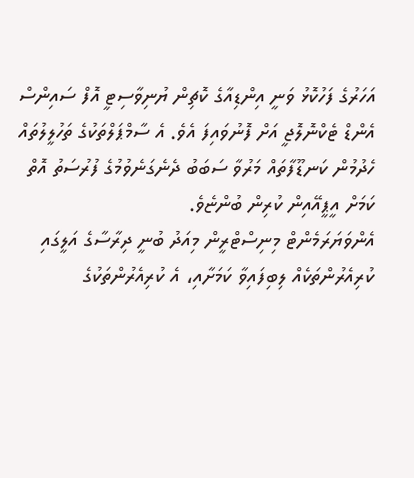އަހަރުގެ ފަހުކޮޅު ވަނީ އިންޑިއާގެ ކޮޗިން ޔުނިވާސިޓީ އޮފް ސައިންސް އެންޑް ޓެކްނޮލޮޖީ އަށް ފޮނުވައިފަ އެވެ. އެ ސާމްޕަލްތަކުގެ ތަހުލީލުތައް ހެދުމުން ކަނޑޫފާތައް މަރުވާ ސަބަބު ދެނެގަނެވުމުގެ ފުރުސަތު އޮތް ކަމަށް އީޕީއޭއިން ކުރިން ބުންޏެވެ.
އެންވަޔަރަމެންޓް މިނިސްޓްރީން މިއަދު ބުނީ ދިރާސާގެ އަލީގައި ކުރިއެރުންތަކެއް ލިބިފައިވާ ކަމަށާއި، އެ ކުރިއެރުންތަކުގެ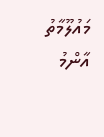މައުލޫމާތު އާންމު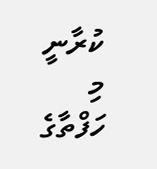ކުރާނީ މި ހަފްތާގެ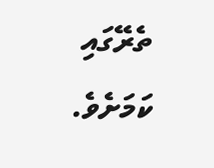ތެރޭގައި ކަމަށެވެ.